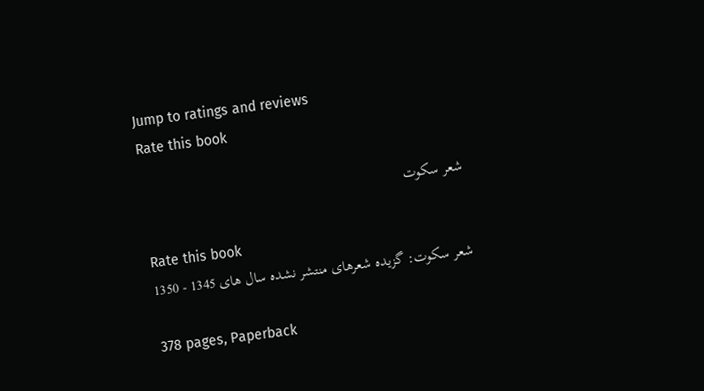Jump to ratings and reviews
Rate this book

شعر سکوت

Rate this book
شعر سکوت: گزیده شعرهای منتشر نشده سال های 1345 - 1350

378 pages, Paperback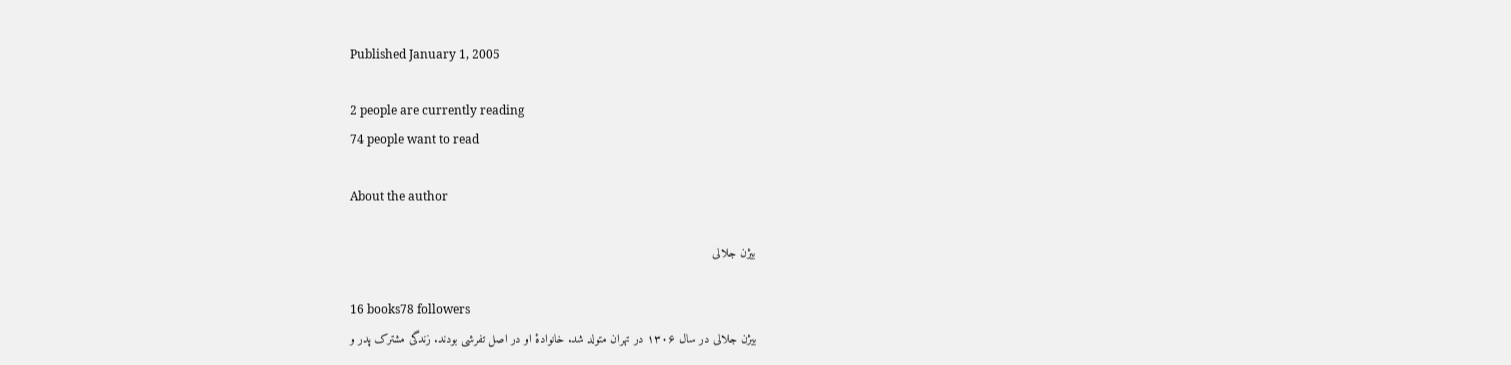Published January 1, 2005

2 people are currently reading
74 people want to read

About the author

بیژن جلالی

16 books78 followers
بیژن جلالی در سال ۱۳۰۶ در تهران متولد شد. خانوادهٔ او در اصل تفرشی بودند. زندگی مشترک پدر و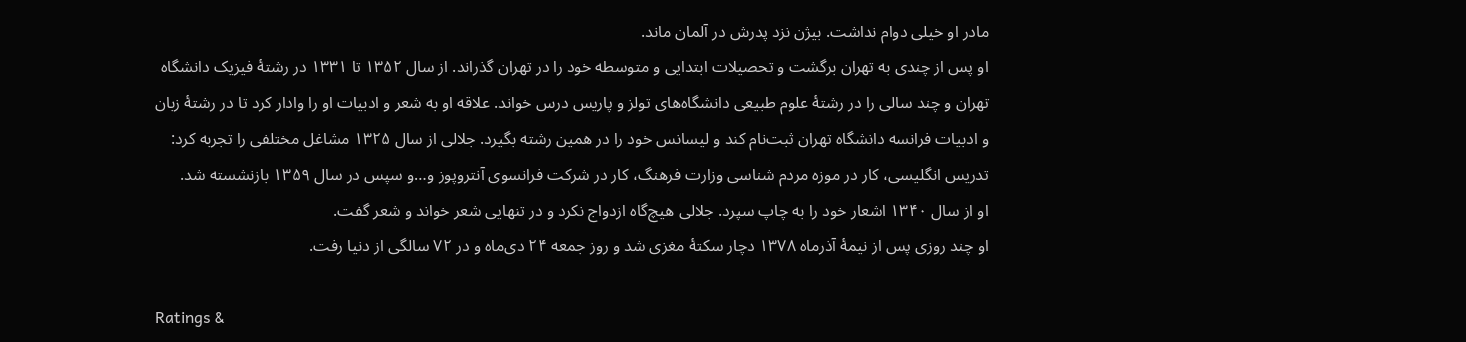مادر او خیلی دوام نداشت. بیژن نزد پدرش در آلمان ماند.
او پس از چندی به تهران برگشت و تحصیلات ابتدایی و متوسطه خود را در تهران گذراند. از سال ۱۳۵۲ تا ۱۳۳۱ در رشتهٔ فیزیک دانشگاه تهران و چند سالی را در رشتهٔ علوم طبیعی دانشگاه‌های تولز و پاریس درس خواند. علاقه او به شعر و ادبیات او را وادار کرد تا در رشتهٔ زبان و ادبیات فرانسه دانشگاه تهران ثبت‌نام کند و لیسانس خود را در همین رشته بگیرد. جلالی از سال ۱۳۲۵ مشاغل مختلفی را تجربه کرد: تدریس انگلیسی، کار در موزه مردم شناسی وزارت فرهنگ، کار در شرکت فرانسوی آنتروپوز و…و سپس در سال ۱۳۵۹ بازنشسته شد.
او از سال ۱۳۴۰ اشعار خود را به چاپ سپرد. جلالی هیچ‌گاه ازدواج نکرد و در تنهایی شعر خواند و شعر گفت.
او چند روزی پس از نیمهٔ آذرماه ۱۳۷۸ دچار سکتهٔ مغزی شد و روز جمعه ۲۴ دی‌ماه و در ۷۲ سالگی از دنیا رفت.

Ratings &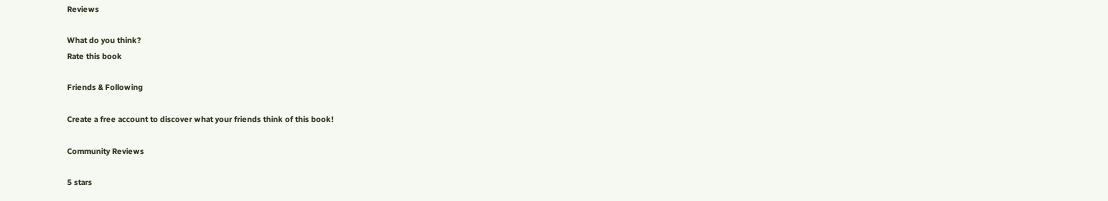Reviews

What do you think?
Rate this book

Friends & Following

Create a free account to discover what your friends think of this book!

Community Reviews

5 stars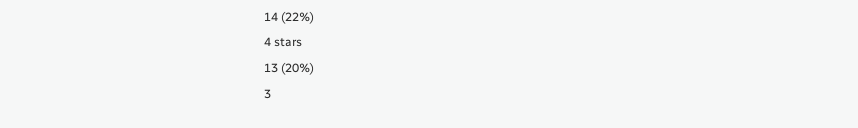14 (22%)
4 stars
13 (20%)
3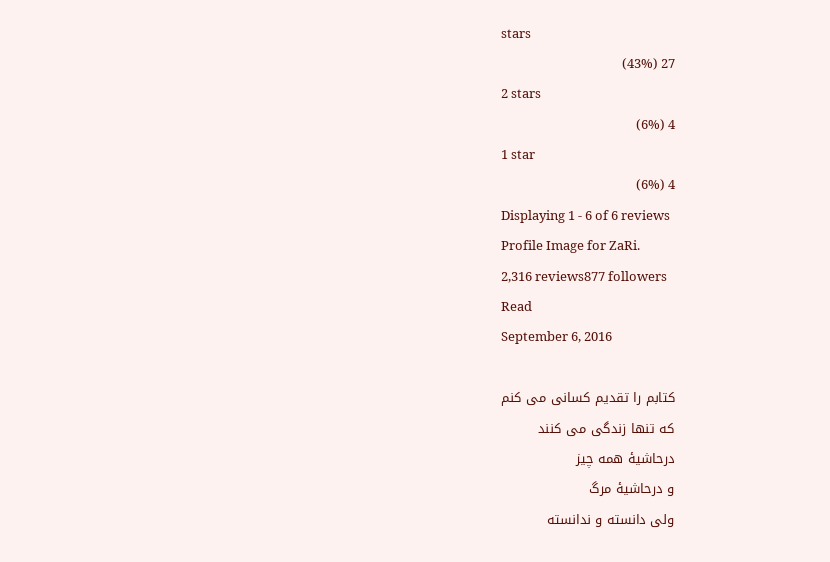stars
27 (43%)
2 stars
4 (6%)
1 star
4 (6%)
Displaying 1 - 6 of 6 reviews
Profile Image for ZaRi.
2,316 reviews877 followers
Read
September 6, 2016

کتابم را تقدیم کسانی می کنم
که تنها زندگی می کنند
درحاشیۀ همه چیز
و درحاشیۀ مرگ
ولی دانسته و ندانسته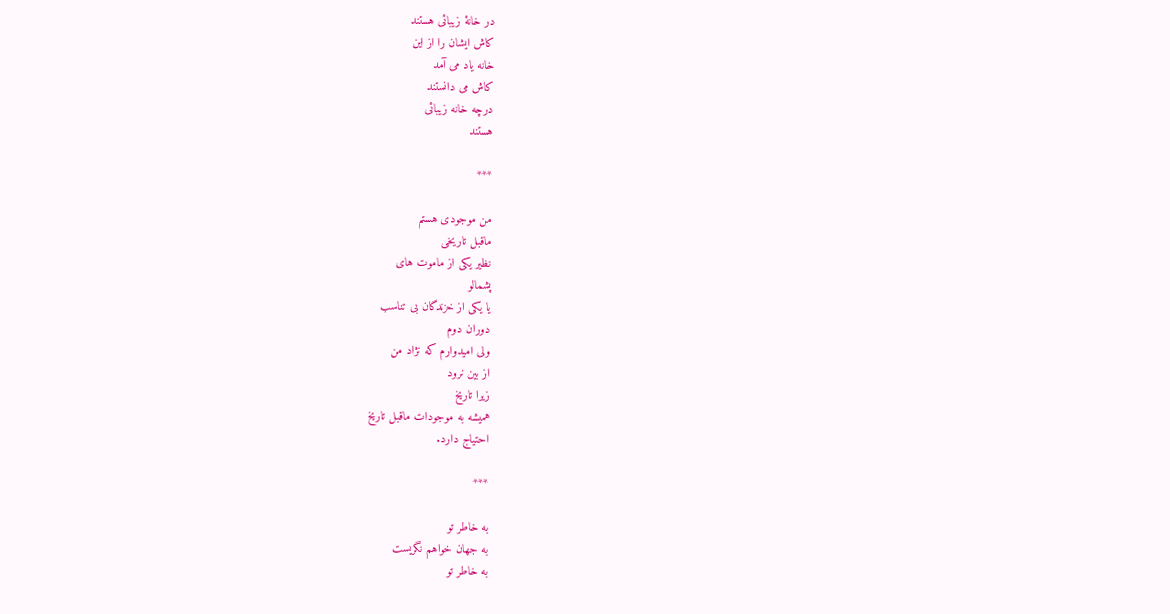در خانۀ زیبائی هستند
کاش ایشان را از این
خانه یاد می آمد
کاش می دانستند
درچه خانه زیبائی
هستند

***

من موجودی هستم
ماقبل تاریخی
نظیر یکی از ماموت های
پشمالو
یا یکی از خزندگان بی تناسب
دوران دوم
ولی امیدوارم که نژاد من
از بین نرود
زیرا تاریخ
همیشه به موجودات ماقبل تاریخ
احتیاج دارد.

***

به خاطر تو
به جهان خواهم نگریست
به خاطر تو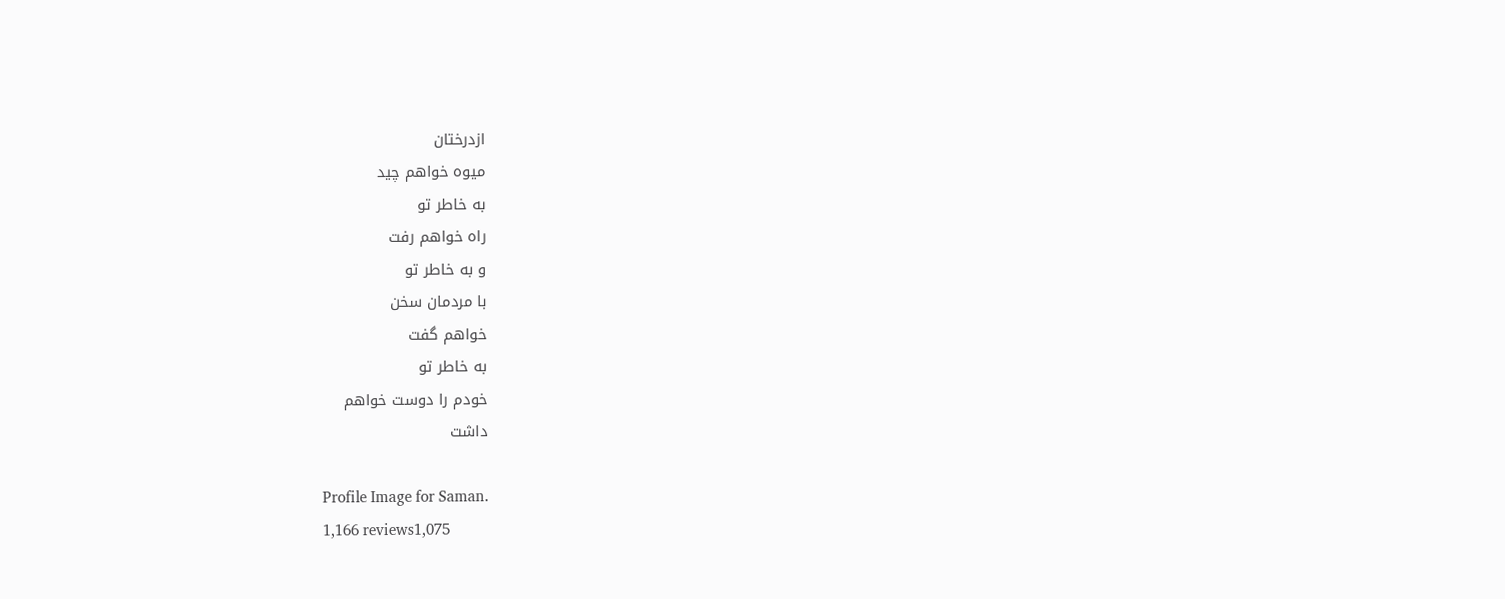ازدرختان
میوه خواهم چید
به خاطر تو
راه خواهم رفت
و به خاطر تو
با مردمان سخن
خواهم گفت
به خاطر تو
خودم را دوست خواهم
داشت

Profile Image for Saman.
1,166 reviews1,075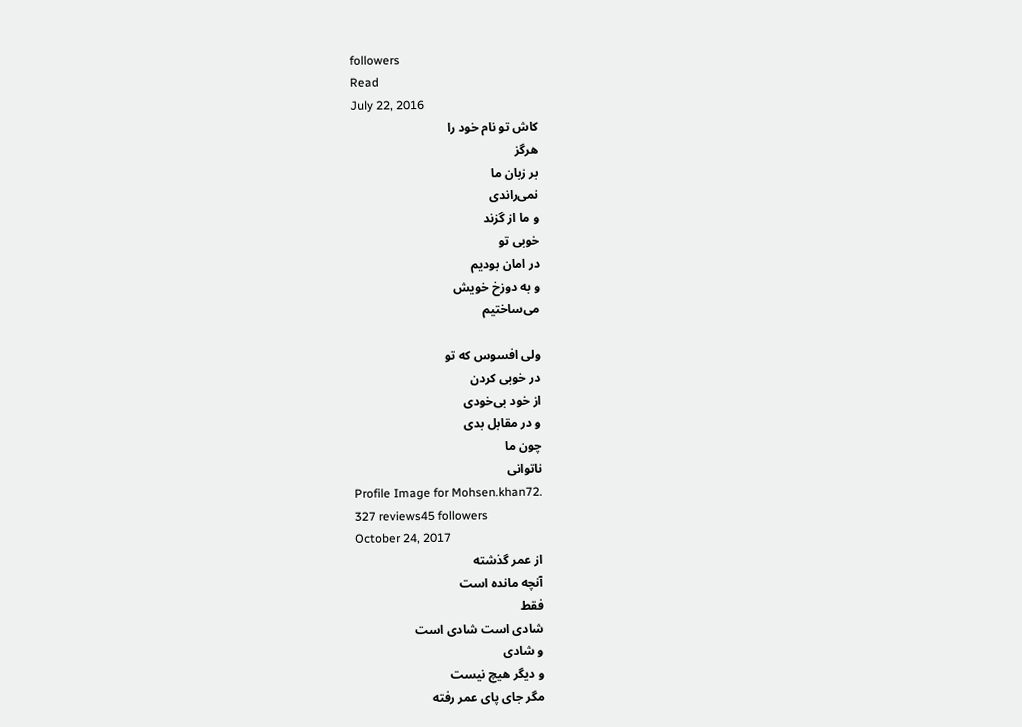followers
Read
July 22, 2016
کاش تو نام خود را
هرگز
بر زبان ما
نمی‌راندی
و ما از گزند
خوبی تو
در امان بودیم
و به دوزخ خویش
می‌ساختیم

ولی افسوس که تو
در خوبی کردن
از خود بی‌خودی
و در مقابل بدی
چون ما
ناتوانی
Profile Image for Mohsen.khan72.
327 reviews45 followers
October 24, 2017
از عمر گذشته
آنچه مانده است
فقط
شادی است شادی است
و شادی
و دیگر هیچ نیست
مگر جای پای عمر رفته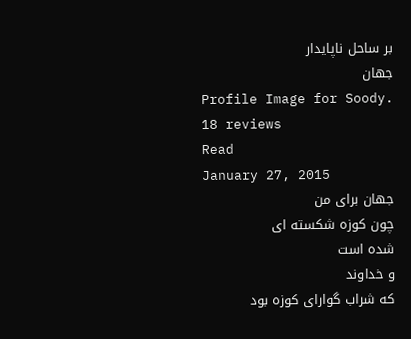بر ساحل ناپایدار
جهان
Profile Image for Soody.
18 reviews
Read
January 27, 2015
جهان برای من
چون کوزه شکسته ای
شده است
و خداوند
که شراب گوارای کوزه بود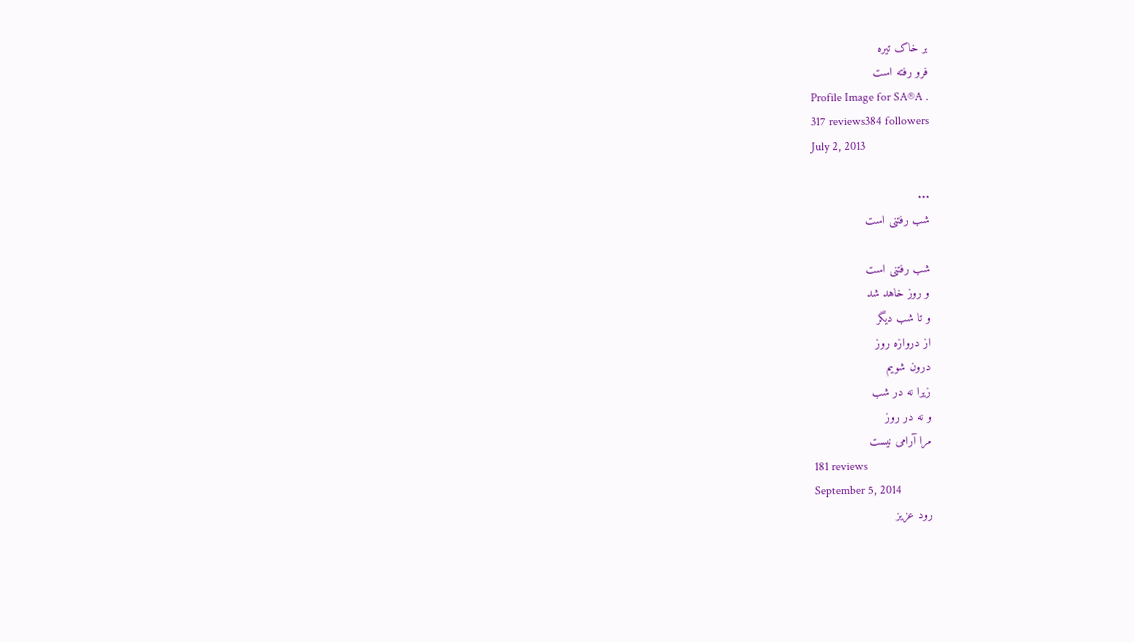بر خاک تیره
فرو رفته است
Profile Image for SA®A .
317 reviews384 followers
July 2, 2013

...
شب رفتنی است

شب رفتنی است
و روز خاهد شد
و تا شب دیگر
از دروازه روز
درون شویم
زیرا نه در شب
و نه در روز
مرا آرامی نیست
181 reviews
September 5, 2014
رود عزیز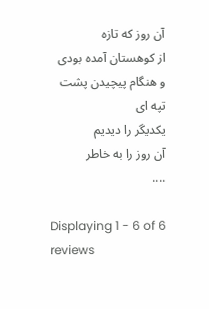آن روز که تازه
از کوهستان آمده بودی
و هنگام پیچیدن پشت
تپه ای
یکدیگر را دیدیم
آن روز را به خاطر
....

Displaying 1 - 6 of 6 reviews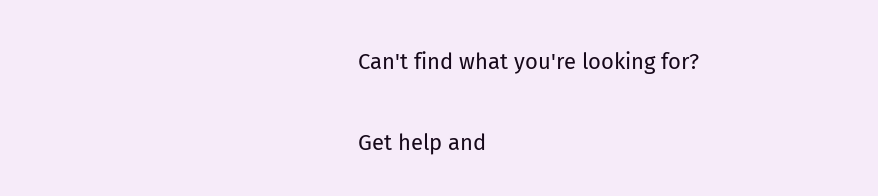Can't find what you're looking for?

Get help and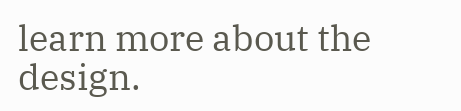learn more about the design.